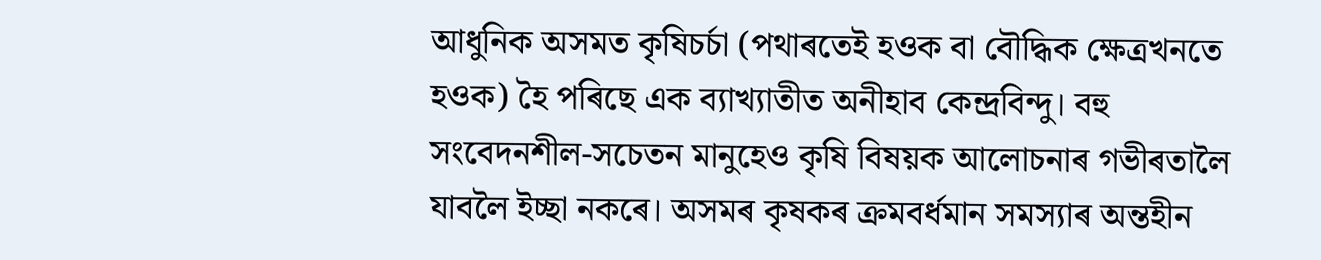আধুনিক অসমত কৃষিচর্চা (পথাৰতেই হওক বা বৌদ্ধিক ক্ষেত্রখনতে হওক) হৈ পৰিছে এক ব্যাখ্যাতীত অনীহাব কেন্দ্রবিন্দু। বহু সংবেদনশীল-সচেতন মানুহেও কৃষি বিষয়ক আলোচনাৰ গভীৰতালৈ যাবলৈ ইচ্ছা নকৰে। অসমৰ কৃষকৰ ক্রমবর্ধমান সমস্যাৰ অন্তহীন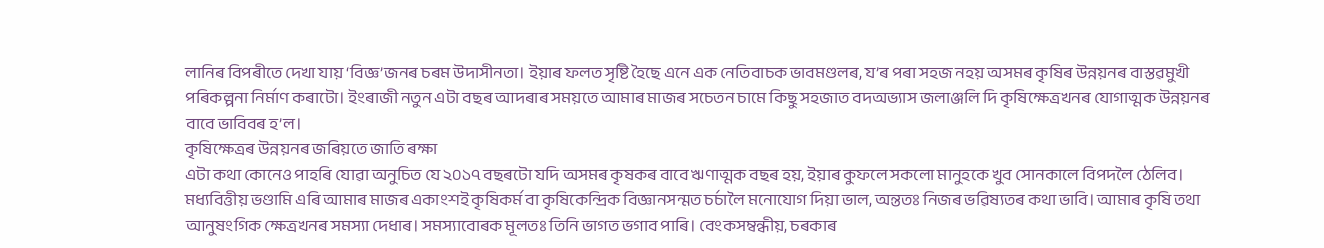লানিৰ বিপৰীতে দেখা যায় ‘বিজ্ঞ’জনৰ চৰম উদাসীনতা। ইয়াৰ ফলত সৃষ্টি হৈছে এনে এক নেতিবাচক ভাবমণ্ডলৰ, য’ৰ পৰা সহজ নহয় অসমৰ কৃষিৰ উন্নয়নৰ বাস্তৱমুখী পৰিকল্পনা নির্মাণ কৰাটো। ইংৰাজী নতুন এটা বছৰ আদৰাৰ সময়তে আমাৰ মাজৰ সচেতন চামে কিছু সহজাত বদঅভ্যাস জলাঞ্জলি দি কৃষিক্ষেত্ৰখনৰ যোগাত্মক উন্নয়নৰ বাবে ভাবিবৰ হ’ল।
কৃষিক্ষেত্ৰৰ উন্নয়নৰ জৰিয়তে জাতি ৰক্ষা
এটা কথা কোনেও পাহৰি যোৱা অনুচিত যে ২০১৭ বছৰটো যদি অসমৰ কৃষকৰ বাবে ঋণাত্মক বছৰ হয়, ইয়াৰ কুফলে সকলো মানুহকে খুব সোনকালে বিপদলৈ ঠেলিব। মধ্যবিত্তীয় ভণ্ডামি এৰি আমাৰ মাজৰ একাংশই কৃষিকৰ্ম বা কৃষিকেন্দ্রিক বিজ্ঞানসন্মত চর্চালৈ মনোযোগ দিয়া ভাল, অন্ততঃ নিজৰ ভৱিষ্যতৰ কথা ভাবি। আমাৰ কৃষি তথা আনুষংগিক ক্ষেত্ৰখনৰ সমস্যা দেধাৰ। সমস্যাবোৰক মূলতঃ তিনি ভাগত ভগাব পাৰি। বেংকসম্বন্ধীয়, চৰকাৰ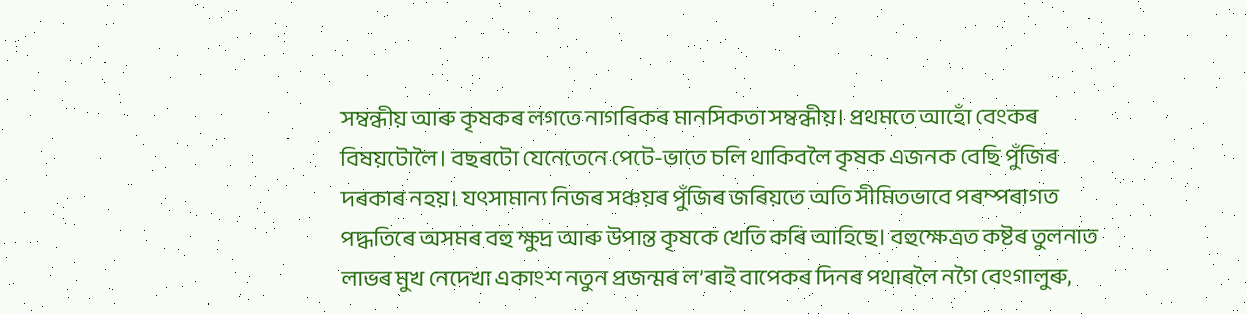সম্বন্ধীয় আৰু কৃষকৰ লগতে নাগৰিকৰ মানসিকতা সম্বন্ধীয়। প্রথমতে আহোঁ বেংকৰ বিষয়টোলৈ। বছৰটো যেনেতেনে পেটে-ভাতে চলি থাকিবলৈ কৃষক এজনক বেছি পুঁজিৰ দৰকাৰ নহয়। যৎসামান্য নিজৰ সঞ্চয়ৰ পুঁজিৰ জৰিয়তে অতি সীমিতভাবে পৰম্পৰাগত পদ্ধতিৰে অসমৰ বহু ক্ষুদ্ৰ আৰু উপান্ত কৃষকে খেতি কৰি আহিছে। বহুক্ষেত্ৰত কষ্টৰ তুলনাত লাভৰ মুখ নেদেখা একাংশ নতুন প্ৰজন্মৰ ল’ৰাই বাপেকৰ দিনৰ পথাৰলৈ নগৈ বেংগালুৰু,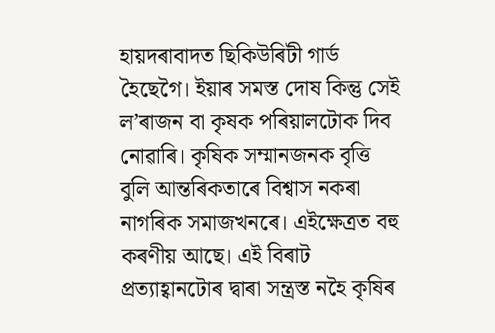হায়দৰাবাদত ছিকিউৰিটী গার্ড হৈছেগৈ। ইয়াৰ সমস্ত দোষ কিন্তু সেই ল’ৰাজন বা কৃষক পৰিয়ালটোক দিব নোৱাৰি। কৃষিক সম্মানজনক বৃত্তি বুলি আন্তৰিকতাৰে বিশ্বাস নকৰা নাগৰিক সমাজখনৰে। এইক্ষেত্রত বহু কৰণীয় আছে। এই বিৰাট প্রত্যাহ্বানটোৰ দ্বাৰা সন্ত্রস্ত নহৈ কৃষিৰ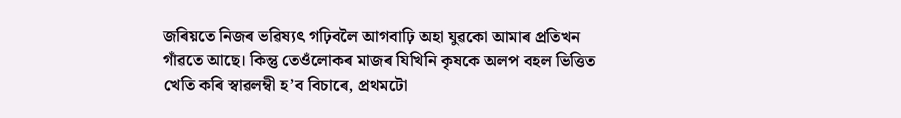জৰিয়তে নিজৰ ভৱিষ্যৎ গঢ়িবলৈ আগবাঢ়ি অহা যুৱকো আমাৰ প্ৰতিখন গাঁৱতে আছে। কিন্তু তেওঁলোকৰ মাজৰ যিখিনি কৃষকে অলপ বহল ভিত্তিত খেতি কৰি স্বাৱলম্বী হ’ব বিচাৰে, প্রথমটো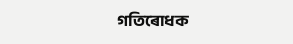গতিৰোধক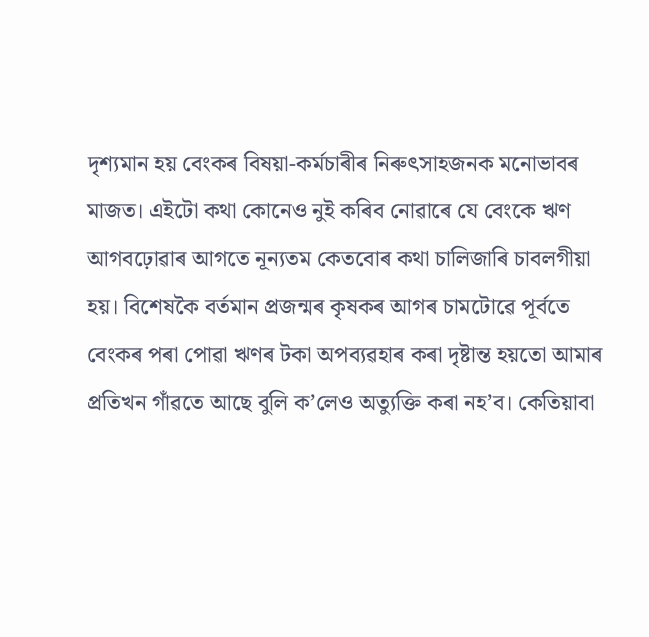দৃশ্যমান হয় বেংকৰ বিষয়া-কর্মচাৰীৰ নিৰুৎসাহজনক মনোভাবৰ মাজত। এইটো কথা কোনেও নুই কৰিব নোৱাৰে যে বেংকে ঋণ আগবঢ়োৱাৰ আগতে নূন্যতম কেতবোৰ কথা চালিজাৰি চাবলগীয়া হয়। বিশেষকৈ বৰ্তমান প্ৰজন্মৰ কৃষকৰ আগৰ চামটোৱে পূৰ্বতে বেংকৰ পৰা পোৱা ঋণৰ টকা অপব্যৱহাৰ কৰা দৃষ্টান্ত হয়তো আমাৰ প্ৰতিখন গাঁৱতে আছে বুলি ক’লেও অত্যুক্তি কৰা নহ’ব। কেতিয়াবা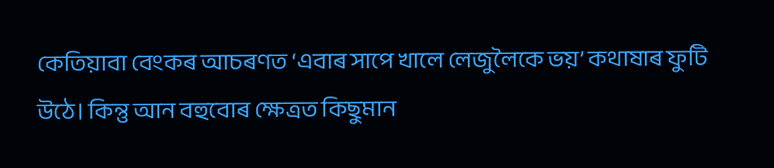কেতিয়াবা বেংকৰ আচৰণত ‘এবাৰ সাপে খালে লেজুলৈকে ভয়’ কথাষাৰ ফুটি উঠে। কিন্তু আন বহুবোৰ ক্ষেত্ৰত কিছুমান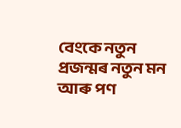বেংকে নতুন প্ৰজন্মৰ নতুন মন আৰু পণ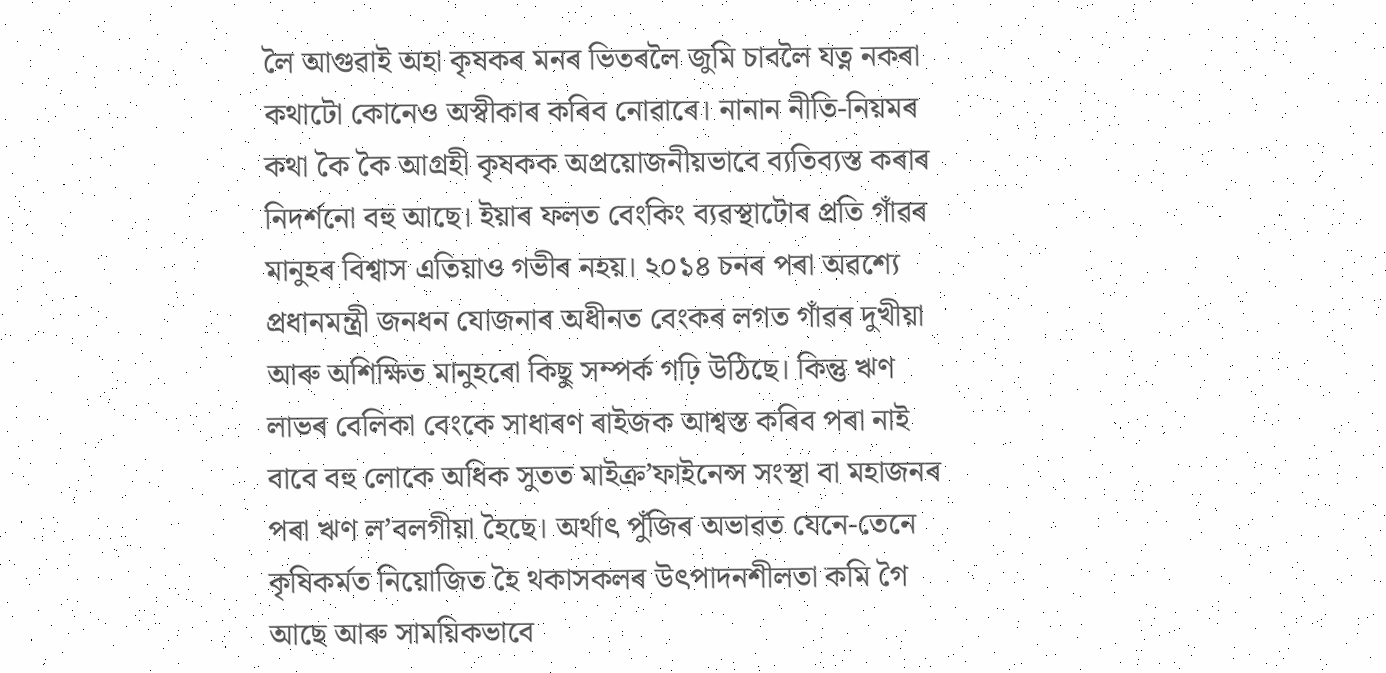লৈ আগুৱাই অহা কৃষকৰ মনৰ ভিতৰলৈ জুমি চাবলৈ যত্ন নকৰা কথাটো কোনেও অস্বীকাৰ কৰিব নোৱাৰে। নানান নীতি-নিয়মৰ কথা কৈ কৈ আগ্রহী কৃষকক অপ্রয়োজনীয়ভাবে ব্যতিব্যস্ত কৰাৰ নিদৰ্শনো বহু আছে। ইয়াৰ ফলত বেংকিং ব্যৱস্থাটোৰ প্ৰতি গাঁৱৰ মানুহৰ বিশ্বাস এতিয়াও গভীৰ নহয়। ২০১৪ চনৰ পৰা অৱশ্যে প্রধানমন্ত্রী জনধন যোজনাৰ অধীনত বেংকৰ লগত গাঁৱৰ দুখীয়া আৰু অশিক্ষিত মানুহৰো কিছু সম্পর্ক গঢ়ি উঠিছে। কিন্তু ঋণ লাভৰ বেলিকা বেংকে সাধাৰণ ৰাইজক আশ্বস্ত কৰিব পৰা নাই বাবে বহু লোকে অধিক সুতত মাইক্র’ফাইনেন্স সংস্থা বা মহাজনৰ পৰা ঋণ ল’বলগীয়া হৈছে। অর্থাৎ পুঁজিৰ অভাৱত যেনে-তেনে কৃষিকর্মত নিয়োজিত হৈ থকাসকলৰ উৎপাদনশীলতা কমি গৈ আছে আৰু সাময়িকভাবে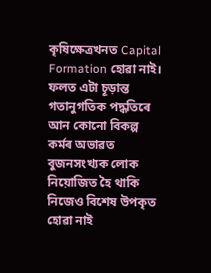কৃষিক্ষেত্ৰখনত Capital Formation হোৱা নাই। ফলত এটা চূড়ান্ত গতানুগতিক পদ্ধতিৰে আন কোনো বিকল্প কৰ্মৰ অভাৱত বুজনসংখ্যক লোক নিয়োজিত হৈ থাকি নিজেও বিশেষ উপকৃত হোৱা নাই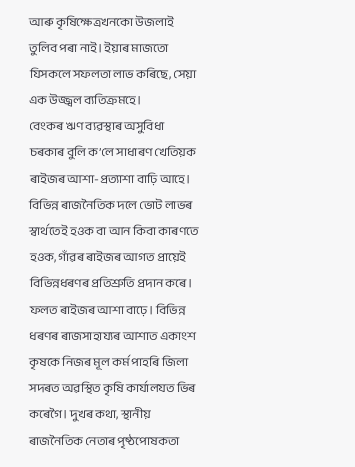আৰু কৃষিক্ষেত্ৰখনকো উজলাই তুলিব পৰা নাই। ইয়াৰ মাজতো যিসকলে সফলতা লাভ কৰিছে, সেয়া এক উজ্জ্বল ব্যতিক্রমহে।
বেংকৰ ঋণ ব্যৱস্থাৰ অসুবিধা
চৰকাৰ বুলি ক’লে সাধাৰণ খেতিয়ক ৰাইজৰ আশা-প্রত্যাশা বাঢ়ি আহে। বিভিন্ন ৰাজনৈতিক দলে ভোট লাভৰ স্বাৰ্থতেই হওক বা আন কিবা কাৰণতে হওক, গাঁৱৰ ৰাইজৰ আগত প্ৰায়েই বিভিন্নধৰণৰ প্ৰতিশ্রুতি প্রদান কৰে। ফলত ৰাইজৰ আশা বাঢ়ে। বিভিন্ন ধৰণৰ ৰাজসাহায্যৰ আশাত একাংশ কৃষকে নিজৰ মূল কর্ম পাহৰি জিলা সদৰত অৱস্থিত কৃষি কার্যালযত ভিৰ কৰেগৈ। দুখৰ কথা, স্থানীয় ৰাজনৈতিক নেতাৰ পৃষ্ঠপোষকতা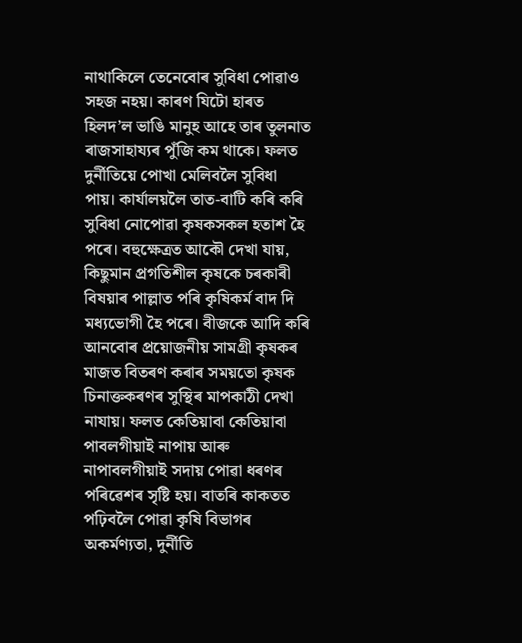নাথাকিলে তেনেবোৰ সুবিধা পোৱাও সহজ নহয়। কাৰণ যিটো হাৰত হিলদ’ল ভাঙি মানুহ আহে তাৰ তুলনাত ৰাজসাহায্যৰ পুঁজি কম থাকে। ফলত দুর্নীতিয়ে পোখা মেলিবলৈ সুবিধা পায়। কার্যালয়লৈ তাত-বাটি কৰি কৰি সুবিধা নোপোৱা কৃষকসকল হতাশ হৈ পৰে। বহুক্ষেত্রত আকৌ দেখা যায়, কিছুমান প্রগতিশীল কৃষকে চৰকাৰী বিষয়াৰ পাল্লাত পৰি কৃষিকৰ্ম বাদ দি মধ্যভোগী হৈ পৰে। বীজকে আদি কৰি আনবোৰ প্ৰয়োজনীয় সামগ্ৰী কৃষকৰ মাজত বিতৰণ কৰাৰ সময়তো কৃষক চিনাক্তকৰণৰ সুস্থিৰ মাপকাঠী দেখা নাযায়। ফলত কেতিয়াবা কেতিয়াবা পাবলগীয়াই নাপায় আৰু নাপাবলগীয়াই সদায় পোৱা ধৰণৰ পৰিৱেশৰ সৃষ্টি হয়। বাতৰি কাকতত পঢ়িবলৈ পোৱা কৃষি বিভাগৰ অকর্মণ্যতা, দুর্নীতি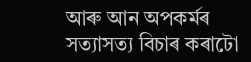আৰু আন অপকৰ্মৰ সত্যাসত্য বিচাৰ কৰাটো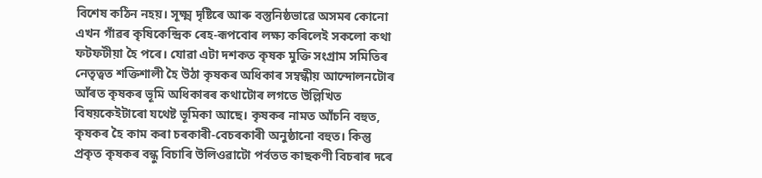বিশেষ কঠিন নহয়। সূক্ষ্ম দৃষ্টিৰে আৰু বস্তুনিষ্ঠভাৱে অসমৰ কোনো এখন গাঁৱৰ কৃষিকেন্দ্ৰিক ৰেহ-ৰূপবোৰ লক্ষ্য কৰিলেই সকলো কথা ফটফটীয়া হৈ পৰে। যোৱা এটা দশকত কৃষক মুক্তি সংগ্ৰাম সমিতিৰ নেতৃত্বত শক্তিশালী হৈ উঠা কৃষকৰ অধিকাৰ সম্বন্ধীয় আন্দোলনটোৰ আঁৰত কৃষকৰ ভূমি অধিকাৰৰ কথাটোৰ লগতে উল্লিখিত বিষয়কেইটাৰো যথেষ্ট ভূমিকা আছে। কৃষকৰ নামত আঁচনি বহুত, কৃষকৰ হৈ কাম কৰা চৰকাৰী-বেচৰকাৰী অনুষ্ঠানো বহুত। কিন্তু প্ৰকৃত কৃষকৰ বন্ধু বিচাৰি উলিওৱাটো পর্বতত কাছকণী বিচৰাৰ দৰে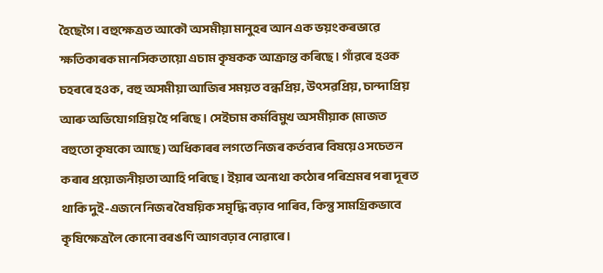হৈছেগৈ। বহুক্ষেত্রত আকৌ অসমীয়া মানুহৰ আন এক ভয়ংকৰভাৱে ক্ষতিকাৰক মানসিকতায়ো এচাম কৃষকক আক্রান্ত কৰিছে। গাঁৱৰে হওক চহৰৰে হওক, বহু অসমীয়া আজিৰ সময়ত বন্ধপ্রিয়, উৎসৱপ্রিয়, চান্দাপ্রিয় আৰু অভিযোগপ্রিয় হৈ পৰিছে। সেইচাম কর্মবিমুখ অসমীয়াক (মাজত বহুতো কৃষকো আছে) অধিকাৰৰ লগতে নিজৰ কৰ্তব্যৰ বিষয়েও সচেতন কৰাৰ প্ৰয়োজনীয়তা আহি পৰিছে। ইয়াৰ অন্যথা কঠোৰ পৰিশ্ৰমৰ পৰা দূৰত থাকি দুই-এজনে নিজৰ বৈষয়িক সমৃদ্ধি বঢ়াব পাৰিব, কিন্তু সামগ্রিকভাবে কৃষিক্ষেত্রলৈ কোনো বৰঙণি আগবঢ়াব নোৱাৰে।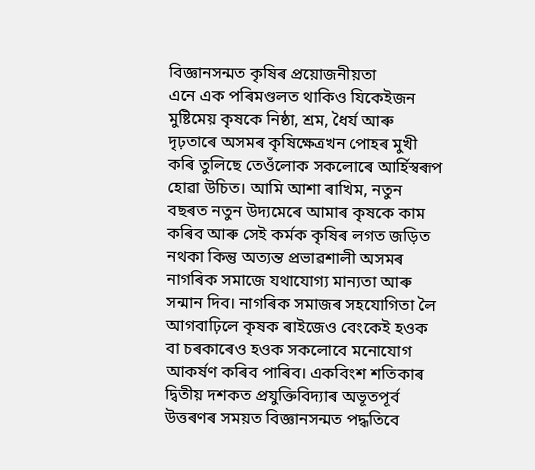বিজ্ঞানসন্মত কৃষিৰ প্ৰয়োজনীয়তা
এনে এক পৰিমণ্ডলত থাকিও যিকেইজন মুষ্টিমেয় কৃষকে নিষ্ঠা, শ্রম, ধৈৰ্য আৰু দৃঢ়তাৰে অসমৰ কৃষিক্ষেত্ৰখন পোহৰ মুখী কৰি তুলিছে তেওঁলোক সকলোৰে আর্হিস্বৰূপ হোৱা উচিত। আমি আশা ৰাখিম, নতুন বছৰত নতুন উদ্যমেৰে আমাৰ কৃষকে কাম কৰিব আৰু সেই কৰ্মক কৃষিৰ লগত জড়িত নথকা কিন্তু অত্যন্ত প্রভাৱশালী অসমৰ নাগৰিক সমাজে যথাযোগ্য মান্যতা আৰু সন্মান দিব। নাগৰিক সমাজৰ সহযোগিতা লৈ আগবাঢ়িলে কৃষক ৰাইজেও বেংকেই হওক বা চৰকাৰেও হওক সকলোবে মনোযোগ আকৰ্ষণ কৰিব পাৰিব। একবিংশ শতিকাৰ দ্বিতীয় দশকত প্রযুক্তিবিদ্যাৰ অভূতপূর্ব উত্তৰণৰ সময়ত বিজ্ঞানসন্মত পদ্ধতিবে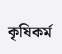কৃষিকর্ম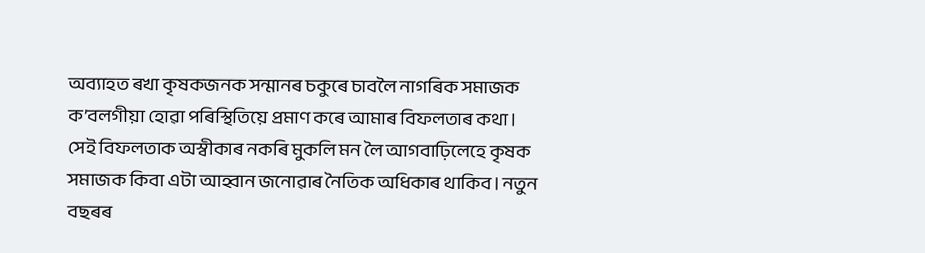অব্যাহত ৰখা কৃষকজনক সন্মানৰ চকুৰে চাবলৈ নাগৰিক সমাজক ক’বলগীয়া হোৱা পৰিস্থিতিয়ে প্ৰমাণ কৰে আমাৰ বিফলতাৰ কথা। সেই বিফলতাক অস্বীকাৰ নকৰি মুকলি মন লৈ আগবাঢ়িলেহে কৃষক সমাজক কিবা এটা আহ্বান জনোৱাৰ নৈতিক অধিকাৰ থাকিব। নতুন বছৰৰ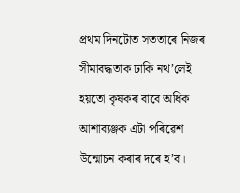প্ৰথম দিনটোত সততাৰে নিজৰ সীমাবদ্ধতাক ঢাকি নথ’লেই হয়তো কৃষকৰ বাবে অধিক আশাব্যঞ্জক এটা পৰিৱেশ উন্মোচন কৰাৰ দৰে হ’ব।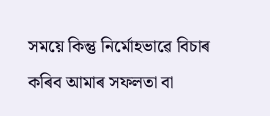সময়ে কিন্তু নির্মোহভাৱে বিচাৰ কৰিব আমাৰ সফলতা বা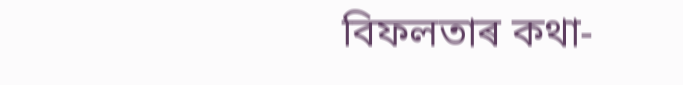বিফলতাৰ কথা-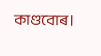কাণ্ডবোৰ।